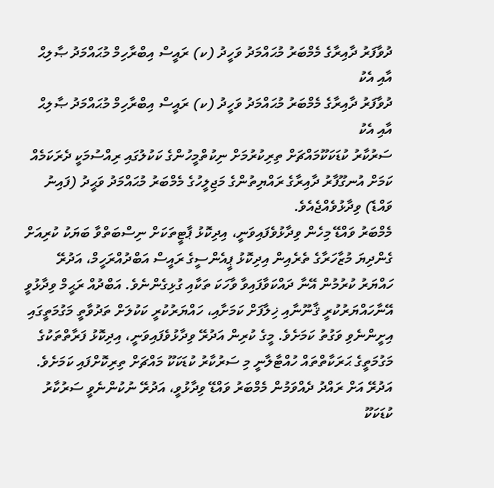ދުވާފަރު ދާއިރާގެ މެމްބަރު މުޙައްމަދު ވަހީދު (ކ) ރައީސް އިބްރާހިމް މުޙައްމަދު ޞާލިޙް އާއި އެކު
ދުވާފަރު ދާއިރާގެ މެމްބަރު މުޙައްމަދު ވަހީދު (ކ) ރައީސް އިބްރާހިމް މުޙައްމަދު ޞާލިޙް އާއި އެކު
ސަރުކާރު ކުޑަކަކޫމައްޗަށް ތިރިކުރުމަށް ނިކުތްމީހުންގެ ކަކުލުގައި ރިއްސުމަކީ ދެރަކަމެއް ކަމަށް އުނގޫފާރު ދާއިރާގެ ރައްޔިތުންގެ މަޖިލީހުގެ މެމްބަރު މުޙައްމަދު ވަޙީދު (ފައިނު ވައްޑެ) ވިދާޅުވެއްޖެއެވެ.
މެމްބަރު ވައްޑޭ މިހެން ވިދާޅުވެފައިވަނީ، އިދިކޮޅު ޕާޓީތަކަށް ނިސްބަތްވާ ބަޔަކު ކުރިއަށް ގެންދިޔަ މުޒާހަރާގެ ތެރެއިން އިދިކޮޅު ޕީއެންސީގެ ރައީސް އަބްދުއްރަހީމް، އަދުރޭ ހައްޔަރު ކުރުމުން އޭނާ ދައްކަވާފައިވާ ވާހަކަ ތަކާއި ގުޅިގެންނެވެ. އަބްދުއް ރަޙީމް ވިދާޅުވީ އޭނާހައްޔަރުކުރީ ޤާނޫނާއި ޚިލާފަށް ކަމަށާއި، ހައްޔަރުކުރީ ކަކުލަށް ތަދުވާތީ މަގުމަތީގައި އިށީންނެވި ވަގުތު ކަމަށެވެ. މީގެ ކުރިން އަދުރޭ ވިދާޅުވެފައިވަނީ، އިދިކޮޅު ފަރާތްތަކުގެ މަގުމަތީގެ ޙަރަކާތްތައް ހުއްޓާލާނީ މި ސަރުކާރު ކުޑަކަކޫ މައްޗަށް ތިރިކޮށްފައި ކަމަށެވެ.
އަދުރޭ އަށް ރައްދު ދެއްވަމުން މެމްބަރު ވައްޑޭ ވިދާޅުވީ، އަދުރޭ ނުކުންނެވީ ސަރުކާރު ކުޑަކަކޫ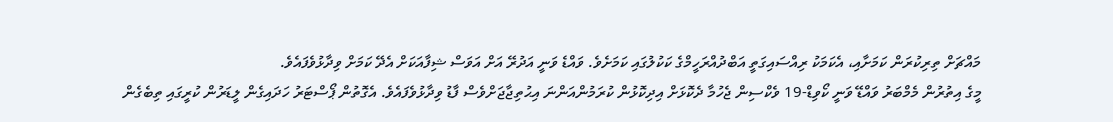މައްޗަށް ތިރިކުރަން ކަމަށާއި، އެކަމަކު ރިއްސައިގަތީ އަބްދުއްރަހީމްގެ ކަކުލުގައި ކަމަށެވެ. ވައްޑެ ވަނީ އަދުރޭ އަށް އަވަސް ޝިފާއަކަށް އެދޭ ކަމަށް ވިދާޅުވެފައެވެ.
މީގެ އިތުރުން މެމްބަރު ވައްޑޭ ވަނީ ކޯވިޑް-19 ވެކްސިން ޖެހުމާ ދެކޮޅަށް އިދިކޮޅުން ކުރަމުންއަންނަ އިޙުތިޖާޖަށްވެސް ފާޑު ވިދާޅުވެފައެވެ. އެގޮތުން ޕޯސްޓަރު ހަދައިގެން ލީޑަރުން ކުރީގައި ތިބެގެން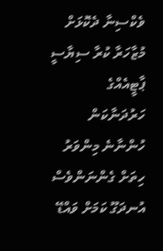ވެކްސިނާ ދެކޮޅަށް މުޒާހަރާ ކުރާ ސިޔާސީ ޕާޓީއެއްގެ ހަރުދަނާކަން ހުންނާނެ މިންވަރު ހިތަށް ގެންނަންވެސް އުނދަގޫ ކަމަށް ވައްޑޭ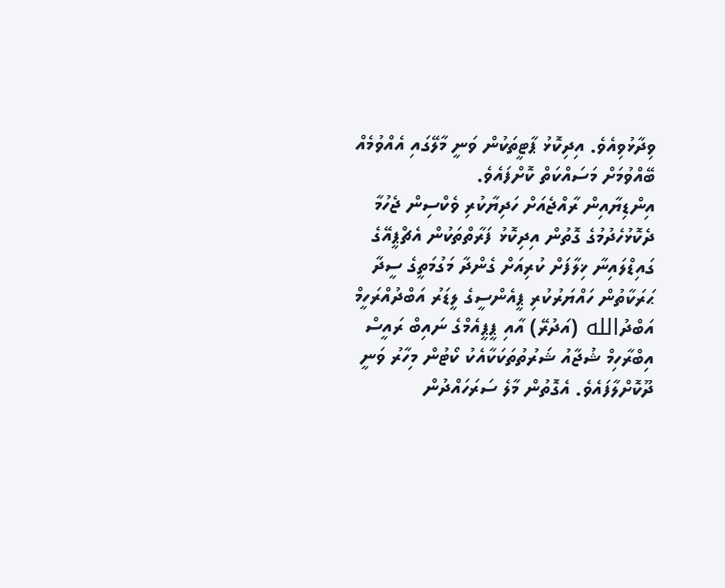ވިދާޅުވިއެވެ. އިދިކޮޅު ޕާޓީތަކުން ވަނީ މާލޭގައި އެއްވުމެއް ބޭއްވުމަށް މަސައްކަތް ކޮށްފައެވެ.
އިންޑިޔާއިން ރާއްޖެއަށް ހަދިޔާކުރި ވެކްސިން ޖެހުމާ ދެކޮޅުހެދުމުގެ ގޮތުން އިދިކޮޅު ފަރާތްތަކުން އެޗްޕީއޭގެ ގައިޑްލައިނާ ޚިލާފަށް ކުރިއަށް ގެންދާ މަގުމަތީގެ ސީދާ ޙަރަކާތުން ހައްޔަރުކުރި ޕީއެންސީގެ ލީޑަރު އަބްދުއްރަހީމް އަބްދުالله (އަދުރޭ) އާއި ޕީޕީއެމްގެ ނައިބް ރައީސް އިބްރާހިމް ޝުޖާއު ޝަރުތުތަކަކާއެކު ކޯޓުން މިހާރު ވަނީ ދޫކޮށްލާފައެވެ. އެގޮތުން މާލެ ސަރަހައްދުން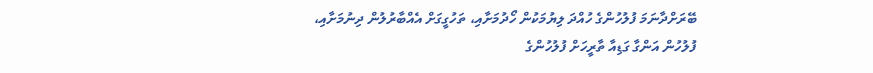ބޭރަށްދާނަމަ ފުލުހުންގެ ހުއްދަ ލިޔުމަކުން ހޯދުމަށާއި، ތަހުގީގަށް އެއްބާރުލުން ދިނުމަށާއި، ފުލުހުން އަންގާ ގަޑިއާ ތާރީހަށް ފުލުހުންގެ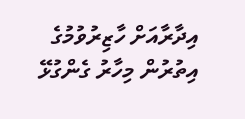އިދާރާއަށް ހާޒިރުވުމުގެ އިތުރުން މިހާރު ގެންގުޅޭ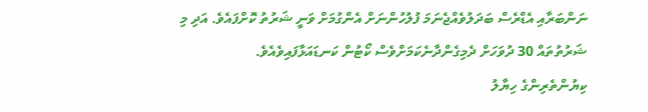ނަންބަރާއި އެޑްރެސް ބަދަލުވެއްޖެނަމަ ފުލުހުންނަށް އެންގުމަށް ވަނީ ޝަރުތު ކޮށްފައެވެ. އަދި މި ޝަރުތުތައް 30 ދުވަހަށް ދެމިގެންދާނެކަމަށްވެސް ކޯޓުން ކަނޑައަޅާފައިވެއެވެ.
ކިޔުންތެރިންގެ ހިޔާލު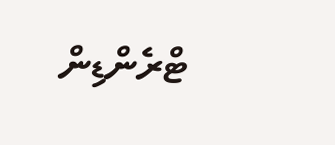ޓްރެންޑިން